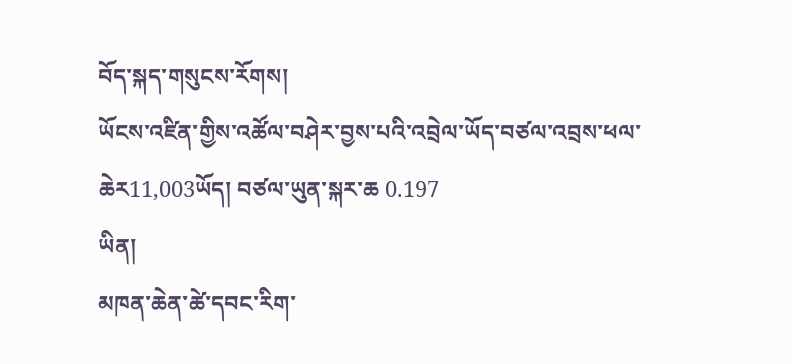བོད་སྐད་གསུངས་རོགས།
ཡོངས་འཛིན་གྱིས་འཚོལ་བཤེར་བྱས་པའི་འབྲེལ་ཡོད་བཙལ་འབྲས་ཕལ་ཆེར11,003ཡོད། བཙལ་ཡུན་སྐར་ཆ 0.197
ཡིན།
མཁན་ཆེན་ཚེ་དབང་རིག་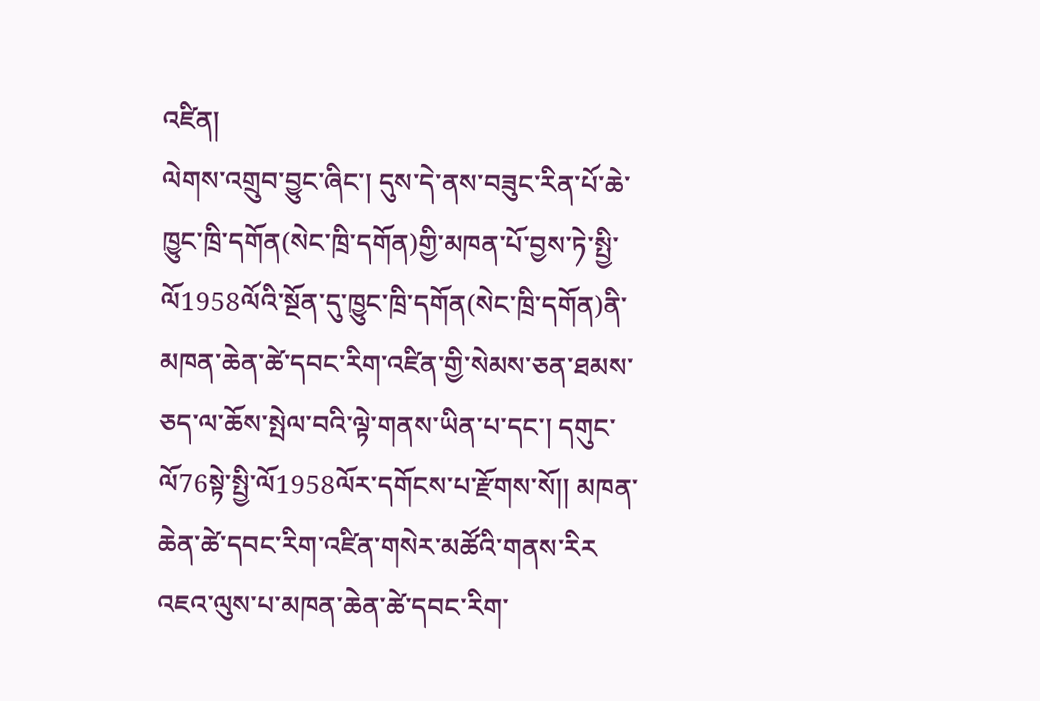འཛིན།
ལེགས་འགྲུབ་བྱུང་ཞིང་། དུས་དེ་ནས་བཟུང་རིན་པོ་ཆེ་ཁྱུང་ཁྲི་དགོན(སེང་ཁྲི་དགོན)གྱི་མཁན་པོ་བྱས་ཏེ་སྤྱི་ལོ1958ལོའི་སྔོན་དུ་ཁྱུང་ཁྲི་དགོན(སེང་ཁྲི་དགོན)ནི་མཁན་ཆེན་ཚེ་དབང་རིག་འཛིན་གྱི་སེམས་ཅན་ཐམས་ཅད་ལ་ཆོས་སྤེལ་བའི་ལྟེ་གནས་ཡིན་པ་དང་། དགུང་ལོ76སྟེ་སྤྱི་ལོ1958ལོར་དགོངས་པ་རྫོགས་སོ།། མཁན་ཆེན་ཚེ་དབང་རིག་འཛིན་གསེར་མཚོའི་གནས་རིར
འཇའ་ལུས་པ་མཁན་ཆེན་ཚེ་དབང་རིག་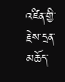འཛིན་གྱི་རྗེས་དྲན་མཆོད་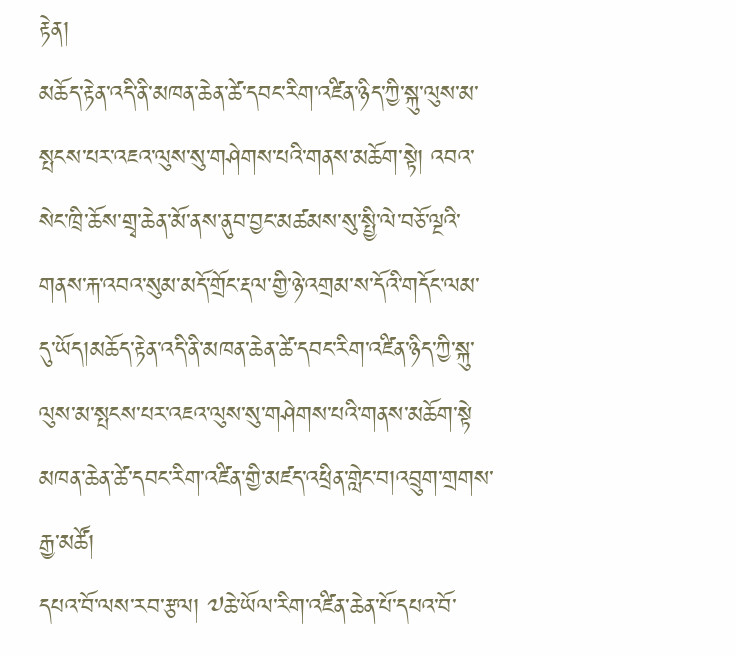རྟེན།
མཆོད་རྟེན་འདི་ནི་མཁན་ཆེན་ཚེ་དབང་རིག་འཛིན་ཉིད་ཀྱི་སྐུ་ལུས་མ་སྤངས་པར་འཇའ་ལུས་སུ་གཤེགས་པའི་གནས་མཆོག་སྟེ། འབའ་སེང་ཁྲི་ཆོས་གྲྭ་ཆེན་མོ་ནས་ནུབ་བྱང་མཚམས་སུ་སྤྱི་ལེ་བཅོ་ལྔའི་གནས་རྐ་འབའ་སུམ་མདོ་གྲོང་རྡལ་གྱི་ཉེ་འགྲམ་ས་དོའི་གདོང་ལམ་དུ་ཡོད།མཆོད་རྟེན་འདི་ནི་མཁན་ཆེན་ཚེ་དབང་རིག་འཛིན་ཉིད་ཀྱི་སྐུ་ལུས་མ་སྤངས་པར་འཇའ་ལུས་སུ་གཤེགས་པའི་གནས་མཆོག་སྟེ
མཁན་ཆེན་ཚེ་དབང་རིག་འཛིན་གྱི་མཛད་འཕྲིན་གླེང་བ།འབྲུག་གྲགས་རྒྱ་མཚོ།
དཔའ་བོ་ལས་རབ་རྩལ། ༧ཆེ་ཡོལ་རིག་འཛིན་ཆེན་པོ་དཔའ་བོ་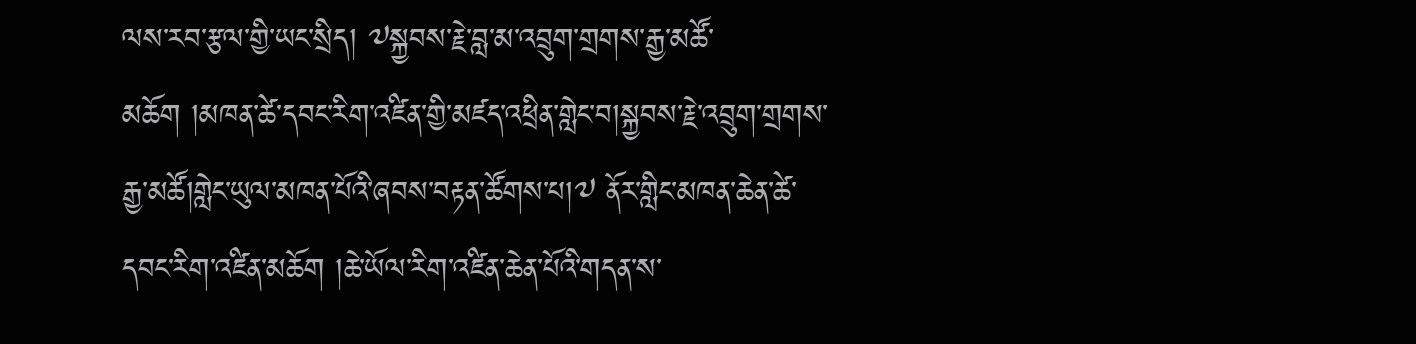ལས་རབ་རྩལ་གྱི་ཡང་སྲིད། ༧སྐྱབས་རྗེ་བླ་མ་འབྲུག་གྲགས་རྒྱ་མཚོ་མཆོག །མཁན་ཚེ་དབང་རིག་འཛིན་གྱི་མཛད་འཕྲིན་གླེང་བ།སྐྱབས་རྗེ་འབྲུག་གྲགས་རྒྱ་མཚོ།གླེང་ཡུལ་མཁན་པོའི་ཞབས་བརྟན་ཚོགས་པ།༧ ནོར་གླིང་མཁན་ཆེན་ཚེ་དབང་རིག་འཛིན་མཆོག །ཆེ་ཡོལ་རིག་འཛིན་ཆེན་པོའི་གདན་ས་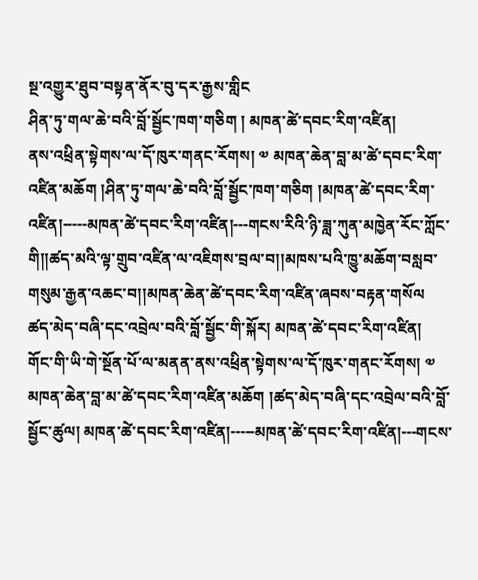སྔ་འགྱུར་ཐུབ་བསྟན་ནོར་བུ་དར་རྒྱས་གླིང
ཤིན་ཏུ་གལ་ཆེ་བའི་བློ་སྦྱོང་ཁག་གཅིག ། མཁན་ཚེ་དབང་རིག་འཛིན།
ནས་འཕྲིན་སྟེགས་ལ་དོ་ཁུར་གནང་རོགས། ༧ མཁན་ཆེན་བླ་མ་ཚེ་དབང་རིག་འཛིན་མཆོག །ཤིན་ཏུ་གལ་ཆེ་བའི་བློ་སྦྱོང་ཁག་གཅིག །མཁན་ཚེ་དབང་རིག་འཛིན།-----མཁན་ཚེ་དབང་རིག་འཛིན།---གངས་རིའི་ཉི་ཟླ་ཀུན་མཁྱེན་རོང་ཀློང་གི།།ཚད་མའི་ལྟ་གྲུབ་འཛིན་ལ་འཇིགས་བྲལ་བ།།མཁས་པའི་ཁྱུ་མཆོག་བསླབ་གསུམ་རྒྱན་འཆང་བ།།མཁན་ཆེན་ཚེ་དབང་རིག་འཛིན་ཞབས་བརྟན་གསོལ
ཚད་མེད་བཞི་དང་འབྲེལ་བའི་བློ་སྦྱོང་གི་སྐོར། མཁན་ཚེ་དབང་རིག་འཛིན།
གོང་གི་ཡི་གེ་སྔོན་པོ་ལ་མནན་ནས་འཕྲིན་སྟེགས་ལ་དོ་ཁུར་གནང་རོགས། ༧ མཁན་ཆེན་བླ་མ་ཚེ་དབང་རིག་འཛིན་མཆོག །ཚད་མེད་བཞི་དང་འབྲེལ་བའི་བློ་སྦྱོང་ཚུལ། མཁན་ཚེ་དབང་རིག་འཛིན།-----མཁན་ཚེ་དབང་རིག་འཛིན།---གངས་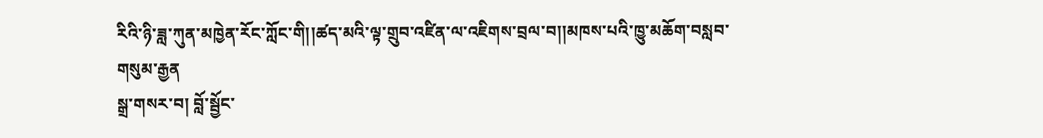རིའི་ཉི་ཟླ་ཀུན་མཁྱེན་རོང་ཀློང་གི།།ཚད་མའི་ལྟ་གྲུབ་འཛིན་ལ་འཇིགས་བྲལ་བ།།མཁས་པའི་ཁྱུ་མཆོག་བསླབ་གསུམ་རྒྱན
སྒྲ་གསར་བ། བློ་སྦྱོང་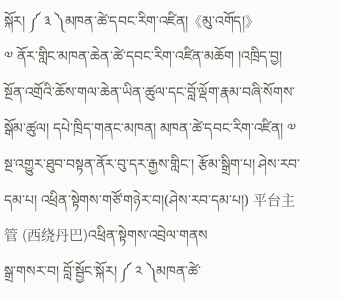སྐོར། ༼ ༣ ༽མཁན་ཚེ་དབང་རིག་འཛིན།《མུ་འགོད།》
༧ ནོར་གླིང་མཁན་ཆེན་ཚེ་དབང་རིག་འཛིན་མཆོག །འཁྲིད་བྱ། སྔོན་འགྲོའི་ཆོས་གལ་ཆེན་ཡིན་ཚུལ་དང་བློ་ལྡོག་རྣམ་བཞི་སོགས་སྒོམ་ཚུལ། དཔེ་ཁྲིད་གནང་མཁན། མཁན་ཚེ་དབང་རིག་འཛིན། ༧ སྔ་འགྱུར་ཐུབ་བསྟན་ནོར་བུ་དར་རྒྱས་གླིང་། རྩོམ་སྒྲིག་པ། ཤེས་རབ་དམ་པ། འཕྲིན་སྟེགས་གཙོ་གཉེར་བ།(ཤེས་རབ་དམ་པ།) 平台主管 (西绕丹巴)འཕྲིན་སྟེགས་འབྲེལ་གནས
སྒྲ་གསར་བ། བློ་སྦྱོང་སྐོར། ༼ ༢ ༽མཁན་ཚེ་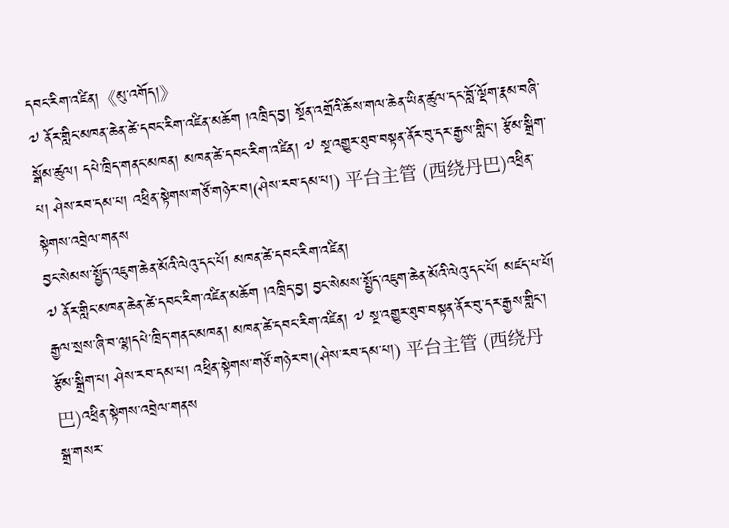དབང་རིག་འཛིན།《མུ་འགོད།》
༧ ནོར་གླིང་མཁན་ཆེན་ཚེ་དབང་རིག་འཛིན་མཆོག །འཁྲིད་བྱ། སྔོན་འགྲོའི་ཆོས་གལ་ཆེན་ཡིན་ཚུལ་དང་བློ་ལྡོག་རྣམ་བཞི་སྒོམ་ཚུལ། དཔེ་ཁྲིད་གནང་མཁན། མཁན་ཚེ་དབང་རིག་འཛིན། ༧ སྔ་འགྱུར་ཐུབ་བསྟན་ནོར་བུ་དར་རྒྱས་གླིང་། རྩོམ་སྒྲིག་པ། ཤེས་རབ་དམ་པ། འཕྲིན་སྟེགས་གཙོ་གཉེར་བ།(ཤེས་རབ་དམ་པ།) 平台主管 (西绕丹巴)འཕྲིན་སྟེགས་འབྲེལ་གནས
བྱང་སེམས་སྤྱོད་འཇུག་ཆེན་མོའི་ལེའུ་དང་པོ། མཁན་ཚེ་དབང་རིག་འཛིན།
༧ ནོར་གླིང་མཁན་ཆེན་ཚེ་དབང་རིག་འཛིན་མཆོག །འཁྲིད་བྱ། བྱང་སེམས་སྤྱོད་འཇུག་ཆེན་མོའི་ལེའུ་དང་པོ། མཛད་པ་པོ། རྒྱལ་སྲས་ཞི་བ་ལྷ།དཔེ་ཁྲིད་གནང་མཁན། མཁན་ཚེ་དབང་རིག་འཛིན། ༧ སྔ་འགྱུར་ཐུབ་བསྟན་ནོར་བུ་དར་རྒྱས་གླིང་། རྩོམ་སྒྲིག་པ། ཤེས་རབ་དམ་པ། འཕྲིན་སྟེགས་གཙོ་གཉེར་བ།(ཤེས་རབ་དམ་པ།) 平台主管 (西绕丹巴)འཕྲིན་སྟེགས་འབྲེལ་གནས
སྒྲ་གསར་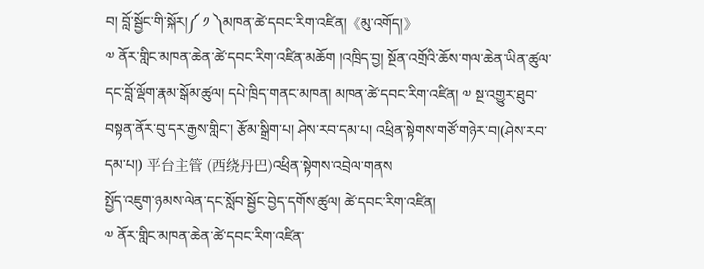བ། བློ་སྦྱོང་གི་སྐོར།༼ ༡ ༽མཁན་ཚེ་དབང་རིག་འཛིན།《མུ་འགོད།》
༧ ནོར་གླིང་མཁན་ཆེན་ཚེ་དབང་རིག་འཛིན་མཆོག །འཁྲིད་བྱ། སྔོན་འགྲོའི་ཆོས་གལ་ཆེན་ཡིན་ཚུལ་དང་བློ་ལྡོག་རྣམ་སྒོམ་ཚུལ། དཔེ་ཁྲིད་གནང་མཁན། མཁན་ཚེ་དབང་རིག་འཛིན། ༧ སྔ་འགྱུར་ཐུབ་བསྟན་ནོར་བུ་དར་རྒྱས་གླིང་། རྩོམ་སྒྲིག་པ། ཤེས་རབ་དམ་པ། འཕྲིན་སྟེགས་གཙོ་གཉེར་བ།(ཤེས་རབ་དམ་པ།) 平台主管 (西绕丹巴)འཕྲིན་སྟེགས་འབྲེལ་གནས
སྤྱོད་འཇུག་ཉམས་ལེན་དང་སློབ་སྦྱོང་བྱེད་དགོས་ཚུལ། ཚེ་དབང་རིག་འཛིན།
༧ ནོར་གླིང་མཁན་ཆེན་ཚེ་དབང་རིག་འཛིན་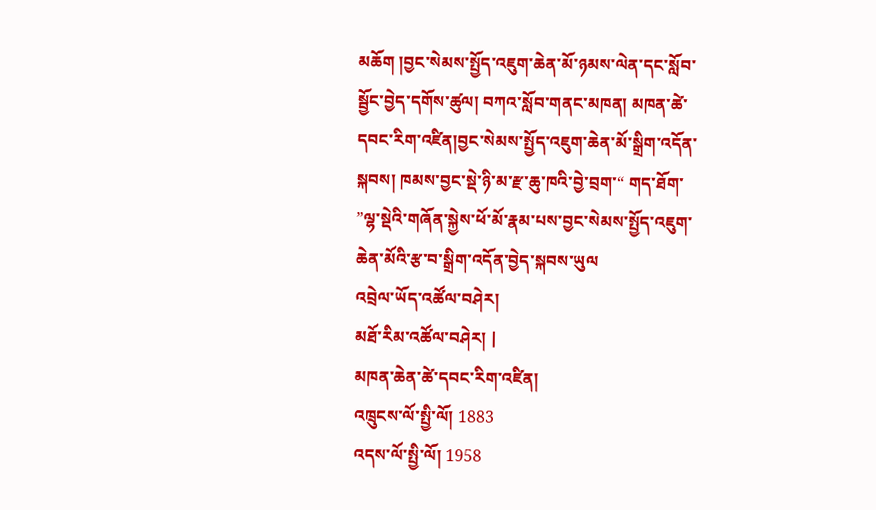མཆོག །བྱང་སེམས་སྤྱོད་འཇུག་ཆེན་མོ་ཉམས་ལེན་དང་སློབ་སྦྱོང་བྱེད་དགོས་ཚུལ། བཀའ་སློབ་གནང་མཁན། མཁན་ཚེ་དབང་རིག་འཛིན།བྱང་སེམས་སྤྱོད་འཇུག་ཆེན་མོ་སྒྲིག་འདོན་སྐབས། ཁམས་བྱང་སྡེ་ཉི་མ་རྫ་ཆུ་ཁའི་བྱེ་བྲག་“ གད་ཐོག་ ”ལྷ་སྡེའི་གཞོན་སྐྱེས་ཕོ་མོ་རྣམ་པས་བྱང་སེམས་སྤྱོད་འཇུག་ཆེན་མོའི་རྩ་བ་སྒྲིག་འདོན་བྱེད་སྐབས་ཡུལ
འབྲེལ་ཡོད་འཚོལ་བཤེར།
མཐོ་རིམ་འཚོལ་བཤེར། |
མཁན་ཆེན་ཚེ་དབང་རིག་འཛིན།
འཁྲུངས་ལོ་སྤྱི་ལོ། 1883
འདས་ལོ་སྤྱི་ལོ། 1958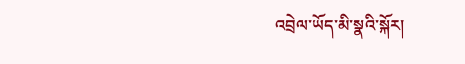འབྲེལ་ཡོད་མི་སྣའི་སྐོར།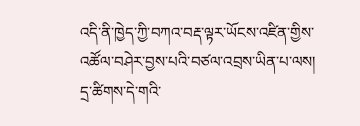འདི་ནི་ཁྱེད་ཀྱི་བཀའ་བརྡ་ལྟར་ཡོངས་འཛིན་གྱིས་འཚོལ་བཤེར་བྱས་པའི་བཙལ་འབྲས་ཡིན་པ་ལས། དྲ་ཚིགས་དེ་གའི་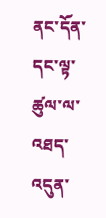ནང་དོན་དང་ལྟ་ཚུལ་ལ་འཐད་འདུན་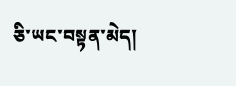ཅི་ཡང་བསྟན་མེད།